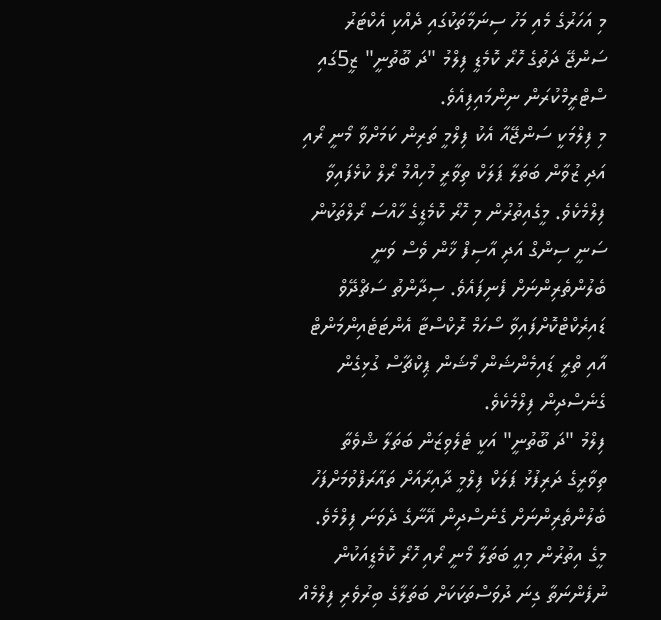މި އަހަރުގެ މެއި މަހު ސިނަމާތަކުގައި ދެއްކި އެކްޓަރު ސަންޖޭ ދަތުގެ ހޮރޯ ކޮމެޑީ ފިލްމު "ދަ ބޫތުނީ" ޒީ5ގައި ސްޓްރީމްކުރަން ނިންމައިފިއެވެ.
މި ފިލްމަކީ ސަންޖޭއާ އެކު ފިލްމީ ތަރިން ކަމަށްވާ މޯނީ ރޯއި އަދި ޒުވާން ބަތަލާ ޕަލަކް ތިވާރީ މުހިއްމު ރޯލް ކުޅެފައިވާ ފިލްމެކެވެ. މީގެއިތުރުން މި ހޮރޯ ކޮމެޑީގެ ހާއްސަ ރޯލްތަކުން ސަނީ ސިންގް އަދި އާސިފް ޚާން ވެސް ވަނީ ބެލުންތެރިންނަށް ފެނިފައެވެ. ސިދާންތު ސަޗްދޭވް ޑައިރެކްޓްކޮށްފައިވާ ސޯހަމް ރޮކްސްޓާ އެންޓަޓެއިންމަންޓް އާއި ތްރީ ޑައިމެންޝަން މޯޝަން ޕިކްޗާސް ގުޅިގެން ގެނެސްދިން ފިލްމެކެވެ.
ފިލްމު "ދަ ބޫތުނީ" އަކީ ޓެލެވިޒަން ބަތަލާ ޝްވެތާ ތިވާރީގެ ދަރިފުޅު ޕަލަކް ފިލްމީ ދާއިރާއަށް ތައާރަފްވުމަށްފަހު ބެލުންތެރިންނަށް ގެނެސްދިން އޭނާގެ ދެވަނަ ފިލްމެވެ. މީގެ އިތުރުން މިއީ ބަތަލާ މޯނީ ރޯއި ހޮރޯ ކޮމެޑީއަކުން ނުފެންނަތާ ގިނަ ދުވަސްތަކަކަށް ބަތަލާގެ ބިރުވެރި ފިލްމެއް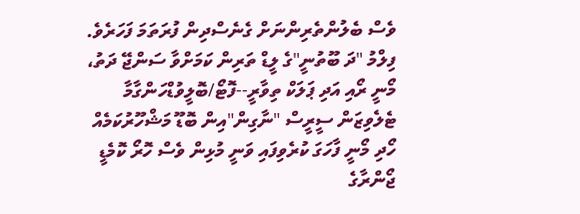ވެސް ބެލުންތެރިންނަށް ގެނެސްދިން ފުރަތަމަ ފަހަރެވެ.
ފިލްމު "ދަ ބޫތުނީ"ގެ ލީޑް ތަރިން ކަމަށްވާ ސަންޖޭ ދަތު، މޯނީ ރޯއި އަދި ޕަލަކް ތިވާރީ--ފޮޓޯ/ބޮލީވުޑްހަންގާމާ
ޓެލެވިޒަން ސީރީސް "ނާގިން"އިން ބޮޑޫ މަޝްހޫރުކަމެއް ހޯދި މޯނީ ފާހަގަ ކުރެވިފައި ވަނީ މުޅިން ވެސް ހޮރޯ ކޮމެޑީ ޖޯންރާގެ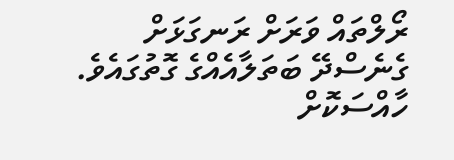ރޯލްތައް ވަރަށް ރަނގަޅަށް ގެނެސްދޭ ބަތަލާއެއްގެ ގޮތުގައެވެ.
ހާއްސަކޮށް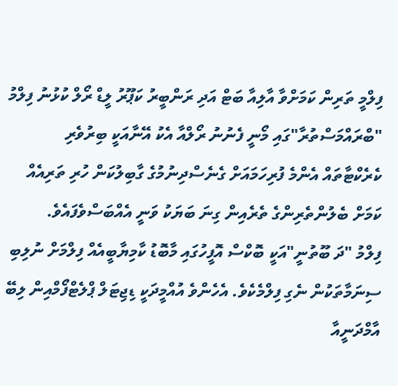ފިލްމީ ތަރިން ކަމަށްވާ އާލިއާ ބަޓް އަދި ރަންބީރު ކަޕޫރު ލީޑް ރޯލް ކުޅުނު ފިލްމު "ބްރައްމަސްތުރާ"ގައި މޯނީ ފެނުނު ރޯލްއާ އެކު އޭނާއަކީ ބިރުވެރި ކެރެކްޓާތައް އެންމެ ފުރިހަމައަށް ގެނެސްދިނުމުގެ ގާބިލުކަން ހުރި ތަރިއެއް ކަމަށް ބެލުންތެރިންގެ ތެރެއިން ގިނަ ބަޔަކު ވަނީ އެއްބަސްވެފައެވެ.
ފިލްމު "ދަ ބޫތުނީ"އަކީ ބޮކްސް އޮފީހުގައި މާބޮޑު ކާމިޔާބީއެއް ފިލްމަށް ނުލިބި ސިނަމާތަކުން ނެގި ފިލްމެކެވެ. އެހެންވެ އުއްމީދަކީ ޑިޖިޓަލް ޕްލެޓްފޯމްއިން ލިބޭ އާމްދަނީއާ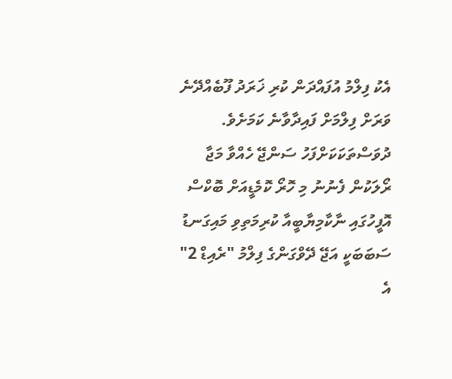އެކު ފިލްމު އުފައްދަން ކުރި ޚަރަދު ފޫބެއްދޭނެ ވަރަށް ފިލްމަށް ފައިދާވާނެ ކަމަށެވެ.
ދުވަސްތަކަކަށްފަހު ސަންޖޭ ހެއްވާ މަޖާ ރޯލަކުން ފެނުނު މި ހޮރޯ ކޮމެޑީއަށް ބޮކްސް އޮފީހުގައި ނާކާމިޔާބީއާ ކުރިމަތިވި މައިގަނޑު ސަބަބަކީ އަޖޭ ދޭވްގަންގެ ފިލްމު "ރެއިޑް 2" އެ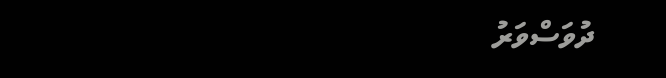ދުވަސްވަރު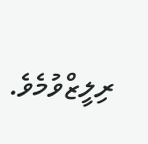ރިލީޒްވުމެވެ.